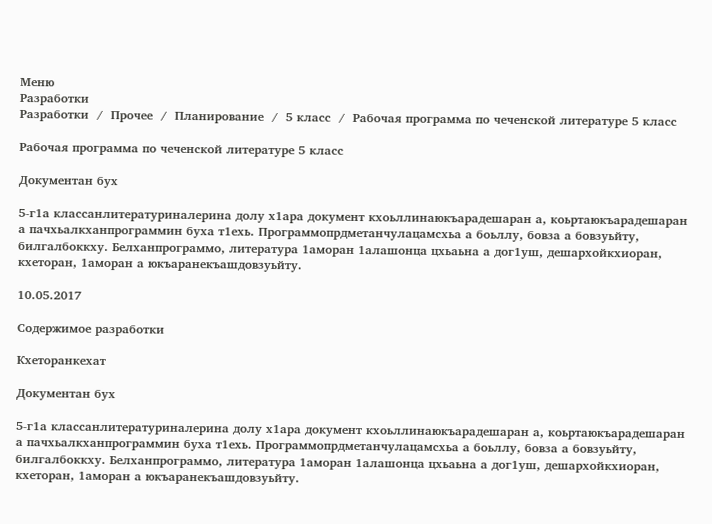Меню
Разработки
Разработки  /  Прочее  /  Планирование  /  5 класс  /  Рабочая программа по чеченской литературе 5 класс

Рабочая программа по чеченской литературе 5 класс

Документан бух

5-г1а классанлитературиналерина долу х1ара документ кхоьллинаюкъарадешаран а, коьртаюкъарадешаран а пачхьалкханпрограммин буха т1ехь. Программопрдметанчулацамсхьа а боьллу, бовза а бовзуьйту, билгалбоккху. Белханпрограммо, литература 1аморан 1алашонца цхьаьна а дог1уш, дешархойкхиоран, кхеторан, 1аморан а юкъаранекъашдовзуьйту.

10.05.2017

Содержимое разработки

Кхеторанкехат

Документан бух

5-г1а классанлитературиналерина долу х1ара документ кхоьллинаюкъарадешаран а, коьртаюкъарадешаран а пачхьалкханпрограммин буха т1ехь. Программопрдметанчулацамсхьа а боьллу, бовза а бовзуьйту, билгалбоккху. Белханпрограммо, литература 1аморан 1алашонца цхьаьна а дог1уш, дешархойкхиоран, кхеторан, 1аморан а юкъаранекъашдовзуьйту.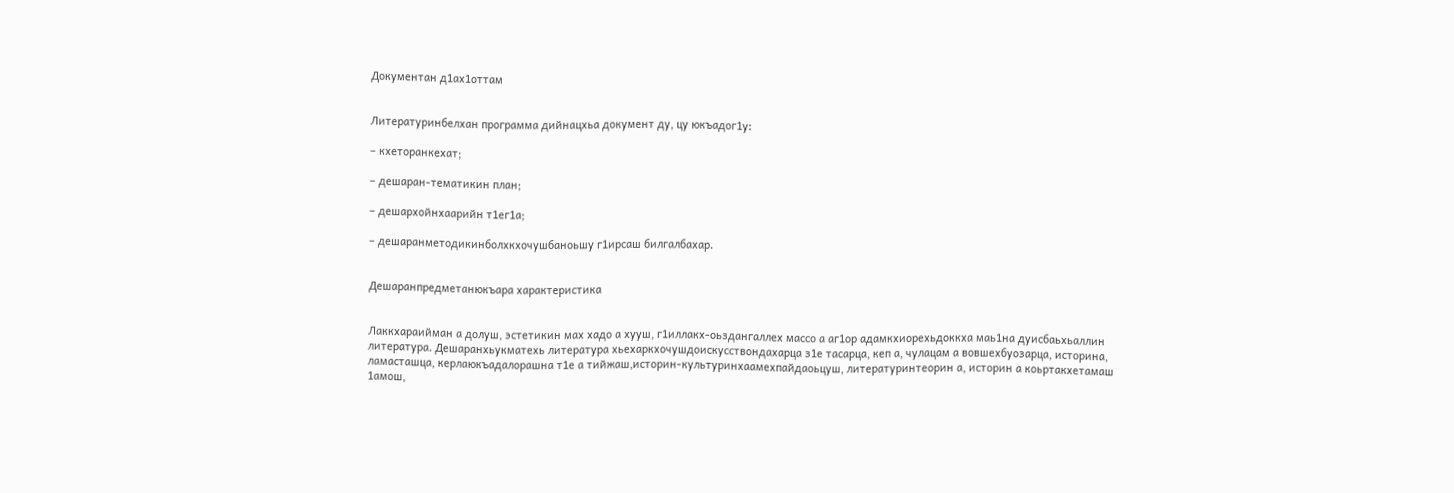Документан д1ах1оттам


Литературинбелхан программа дийнацхьа документ ду, цу юкъадог1у:

– кхеторанкехат;

– дешаран-тематикин план;

– дешархойнхаарийн т1ег1а;

– дешаранметодикинболхкхочушбаноьшу г1ирсаш билгалбахар.


Дешаранпредметанюкъара характеристика


Лаккхараийман а долуш, эстетикин мах хадо а хууш, г1иллакх-оьздангаллех массо а аг1ор адамкхиорехьдоккха маь1на дуисбаьхьаллин литература. Дешаранхьукматехь литература хьехаркхочушдоискусствондахарца з1е тасарца, кеп а, чулацам а вовшехбуозарца, историна, ламасташца, керлаюкъадалорашна т1е а тийжаш,историн-культуринхаамехпайдаоьцуш, литературинтеорин а, историн а коьртакхетамаш 1амош,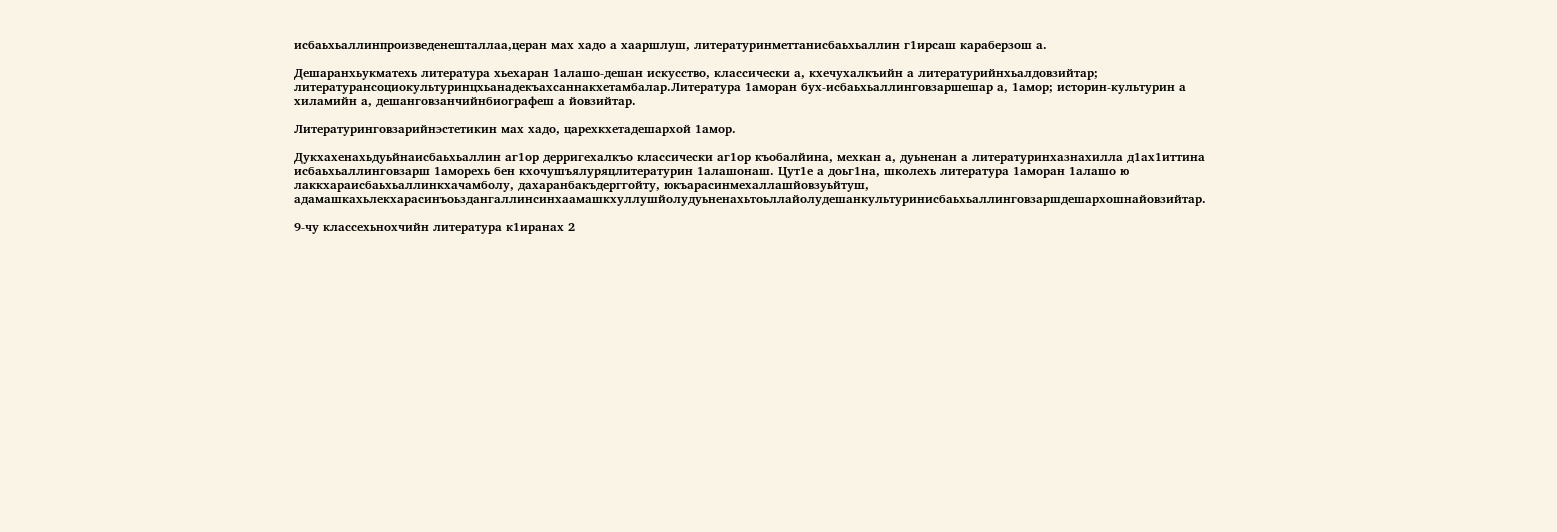исбаьхьаллинпроизведенешталлаа,церан мах хадо а хааршлуш, литературинметтанисбаьхьаллин г1ирсаш караберзош а.

Дешаранхьукматехь литература хьехаран 1алашо-дешан искусство, классически а, кхечухалкъийн а литературийнхьалдовзийтар; литературансоциокультуринцхьанадекъахсаннакхетамбалар.Литература 1аморан бух-исбаьхьаллинговзаршешар а, 1амор; историн-культурин а хиламийн а, дешанговзанчийнбиографеш а йовзийтар.

Литературинговзарийнэстетикин мах хадо, царехкхетадешархой 1амор.

Дукхахенахьдуьйнаисбаьхьаллин аг1ор дерригехалкъо классически аг1ор къобалйина, мехкан а, дуьненан а литературинхазнахилла д1ах1иттина исбаьхьаллинговзарш 1аморехь бен кхочушъялуряцлитературин 1алашонаш. Цут1е а доьг1на, школехь литература 1аморан 1алашо ю лаккхараисбаьхьаллинкхачамболу, дахаранбакъдерггойту, юкъарасинмехаллашйовзуьйтуш, адамашкахьлекхарасинъоьздангаллинсинхаамашкхуллушйолудуьненахьтоьллайолудешанкультуринисбаьхьаллинговзаршдешархошнайовзийтар.

9-чу классехьнохчийн литература к1иранах 2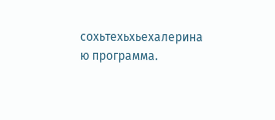сохьтехьхьехалерина ю программа.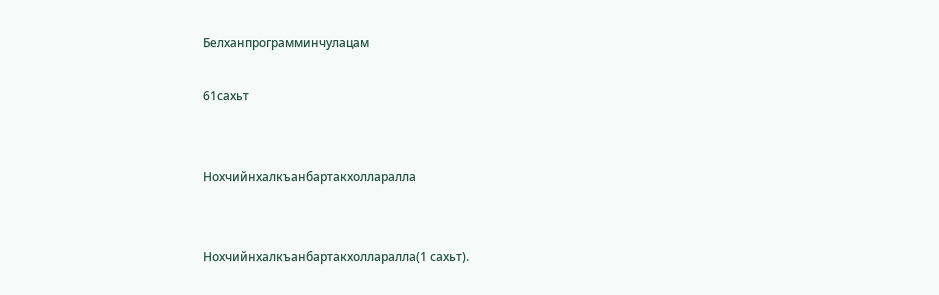Белханпрограмминчулацам

61сахьт


Нохчийнхалкъанбартакхолларалла


Нохчийнхалкъанбартакхолларалла(1 сахьт).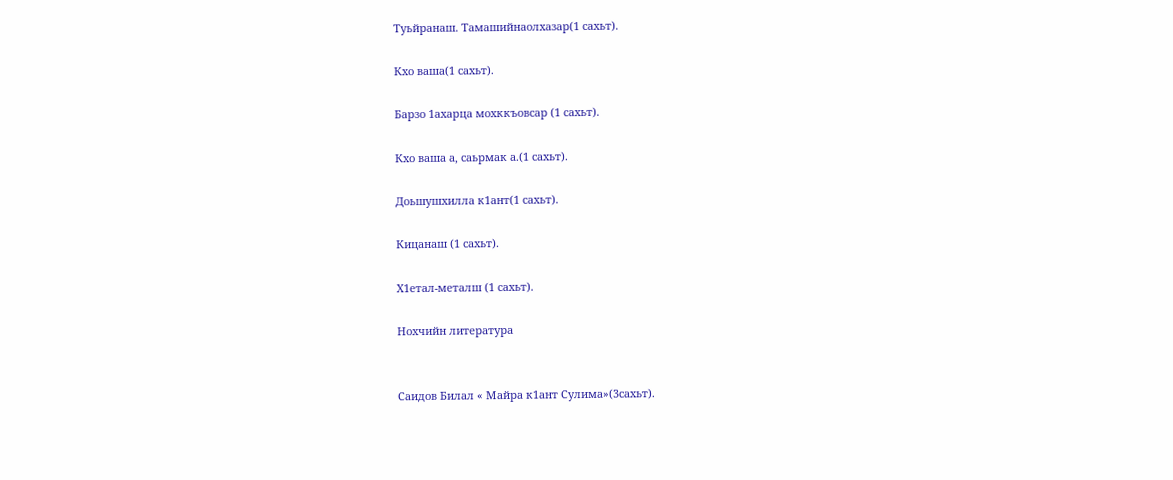Туьйранаш. Тамашийнаолхазар(1 сахьт).

Кхо ваша(1 сахьт).

Барзо 1ахарца мохккъовсар (1 сахьт).

Кхо ваша а, саьрмак а.(1 сахьт).

Доьшушхилла к1ант(1 сахьт).

Кицанаш (1 сахьт).

Х1етал-металш (1 сахьт).

Нохчийн литература


Саидов Билал « Майра к1ант Сулима»(3сахьт).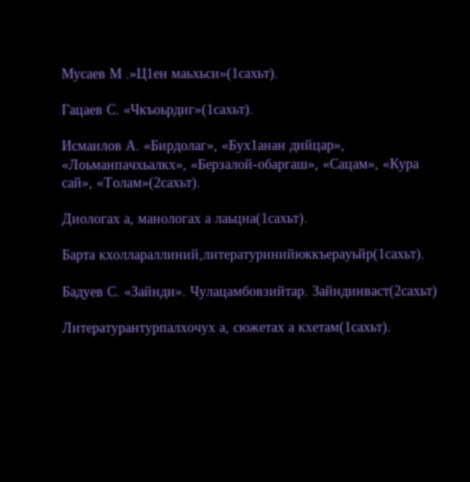Мусаев М .»Ц1ен маьхьси»(1сахьт).

Гацаев С. «Чкъоьрдиг»(1сахьт).

Исмаилов А. «Бирдолаг», «Бух1анан дийцар», «Лоьманпачхьалкх», «Берзалой-обаргаш», «Сацам», «Кура сай», «Толам»(2сахьт).

Диологах а, манологах а лаьцна(1сахьт).

Барта кхоллараллиний,литературинийюккъерауьйр(1сахьт).

Бадуев С. «Зайнди». Чулацамбовзийтар. Зайндинваст(2сахьт)

Литературантурпалхочух а, сюжетах а кхетам(1сахьт).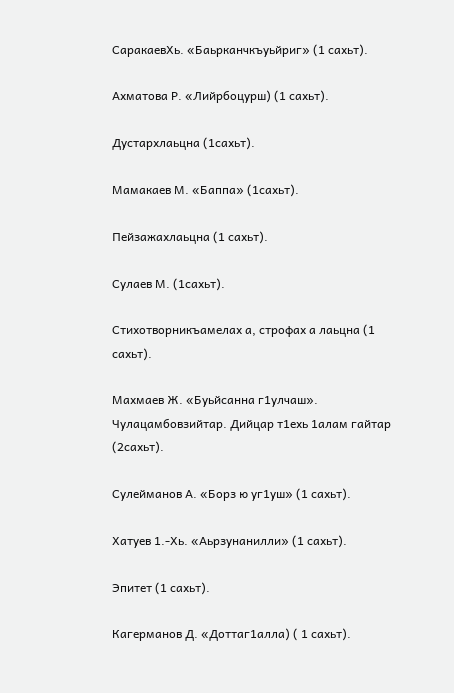СаракаевХь. «Баьрканчкъуьйриг» (1 сахьт).

Ахматова Р. «Лийрбоцурш) (1 сахьт).

Дустархлаьцна (1сахьт).

Мамакаев М. «Баппа» (1сахьт).

Пейзажахлаьцна (1 сахьт).

Сулаев М. (1сахьт).

Стихотворникъамелах а, строфах а лаьцна (1 сахьт).

Махмаев Ж. «Буьйсанна г1улчаш». Чулацамбовзийтар. Дийцар т1ехь 1алам гайтар (2сахьт).

Сулейманов А. «Борз ю уг1уш» (1 сахьт).

Хатуев 1.-Хь. «Аьрзунанилли» (1 сахьт).

Эпитет (1 сахьт).

Кагерманов Д. «Доттаг1алла) ( 1 сахьт).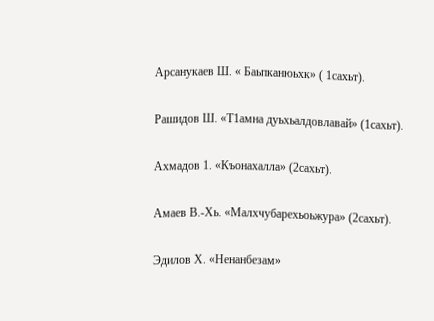Арсанукаев Ш. « Баьпканюьхк» ( 1сахьт).

Рашидов Ш. «Т1амна дуьхьалдовлавай» (1сахьт).

Ахмадов 1. «Къонахалла» (2сахьт).

Амаев В.-Хь. «Малхчубарехьоьжура» (2сахьт).

Эдилов Х. «Ненанбезам»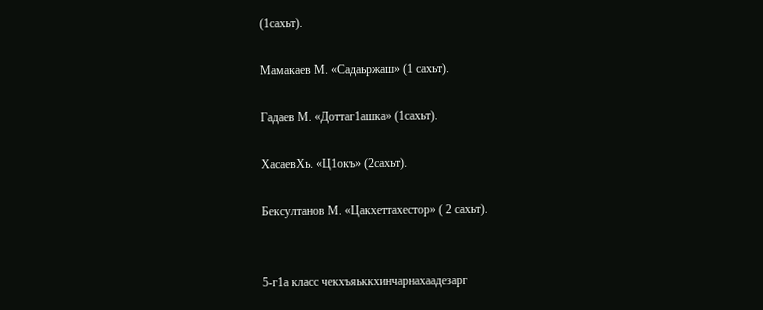(1сахьт).

Мамакаев М. «Садаьржаш» (1 сахьт).

Гадаев М. «Доттаг1ашка» (1сахьт).

ХасаевХь. «Ц1окъ» (2сахьт).

Бексултанов М. «Цакхеттахестор» ( 2 сахьт).


5-г1а класс чекхъяьккхинчарнахаадезарг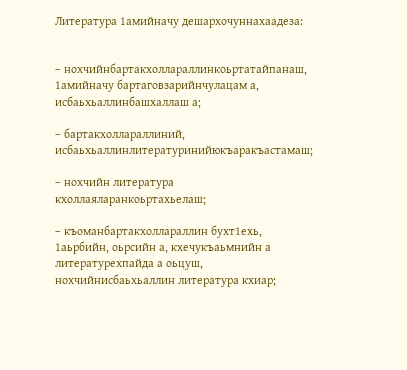Литература 1амийначу дешархочуннахаадеза:


– нохчийнбартакхоллараллинкоьртатайпанаш, 1амийначу бартаговзарийнчулацам а, исбаьхьаллинбашхаллаш а;

– бартакхоллараллиний, исбаьхьаллинлитературинийюкъаракъастамаш;

– нохчийн литература кхоллаяларанкоьртахьелаш;

– къоманбартакхоллараллин бухт1ехь, 1аьрбийн, оьрсийн а, кхечукъаьмнийн а литературехпайда а оьцуш, нохчийнисбаьхьаллин литература кхиар;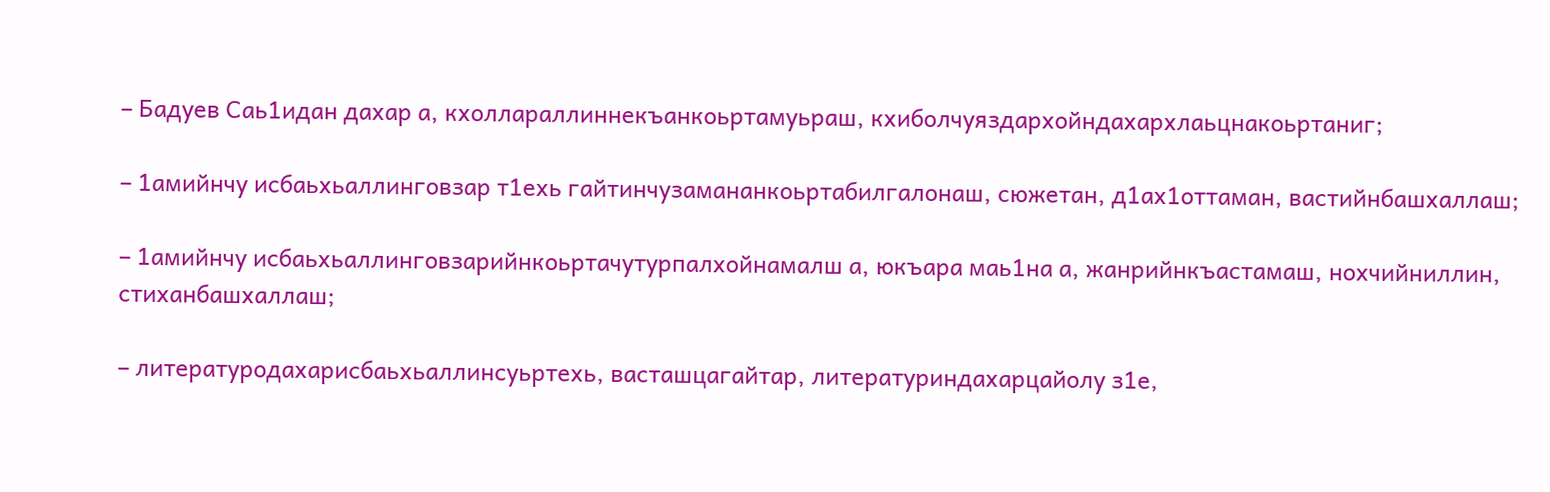– Бадуев Саь1идан дахар а, кхоллараллиннекъанкоьртамуьраш, кхиболчуяздархойндахархлаьцнакоьртаниг;

– 1амийнчу исбаьхьаллинговзар т1ехь гайтинчузамананкоьртабилгалонаш, сюжетан, д1ах1оттаман, вастийнбашхаллаш;

– 1амийнчу исбаьхьаллинговзарийнкоьртачутурпалхойнамалш а, юкъара маь1на а, жанрийнкъастамаш, нохчийниллин, стиханбашхаллаш;

– литературодахарисбаьхьаллинсуьртехь, васташцагайтар, литературиндахарцайолу з1е,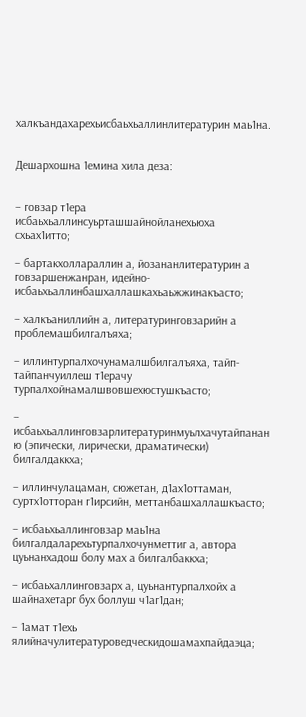халкъандахарехьисбаьхьаллинлитературин маь1на.


Дешархошна 1емина хила деза:


– говзар т1ера исбаьхьаллинсуьрташшайнойланехьюха схьах1итто;

– бартакхоллараллин а, йозананлитературин а говзаршенжанран, идейно-исбаьхьаллинбашхаллашкахьаьжжинакъасто;

– халкъаниллийн а, литературинговзарийн а проблемашбилгалъяха;

– иллинтурпалхочунамалшбилгалъяха, тайп-тайпанчуиллеш т1ерачу турпалхойнамалшвовшехюстушкъасто;

– исбаьхьаллинговзарлитературинмуьлхачутайпанан ю (эпически, лирически, драматически) билгалдаккха;

– иллинчулацаман, сюжетан, д1ах1оттаман, суртх1отторан г1ирсийн, меттанбашхаллашкъасто;

– исбаьхьаллинговзар маь1на билгалдаларехьтурпалхочунметтиг а, автора цуьнанхадош болу мах а билгалбаккха;

– исбаьхаллинговзарх а, цуьнантурпалхойх а шайнахетарг бух боллуш ч1аг1дан;

– 1амат т1ехь ялийначулитературоведческидошамахпайдаэца;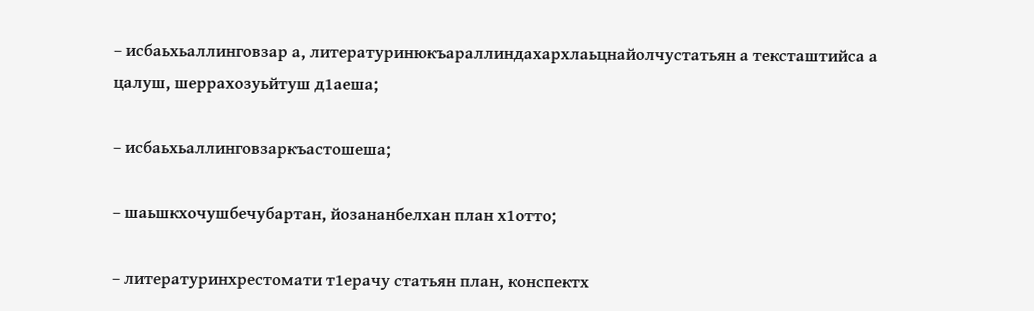– исбаьхьаллинговзар а, литературинюкъараллиндахархлаьцнайолчустатьян а тексташтийса а цалуш, шеррахозуьйтуш д1аеша;

– исбаьхьаллинговзаркъастошеша;

– шаьшкхочушбечубартан, йозананбелхан план х1отто;

– литературинхрестомати т1ерачу статьян план, конспектх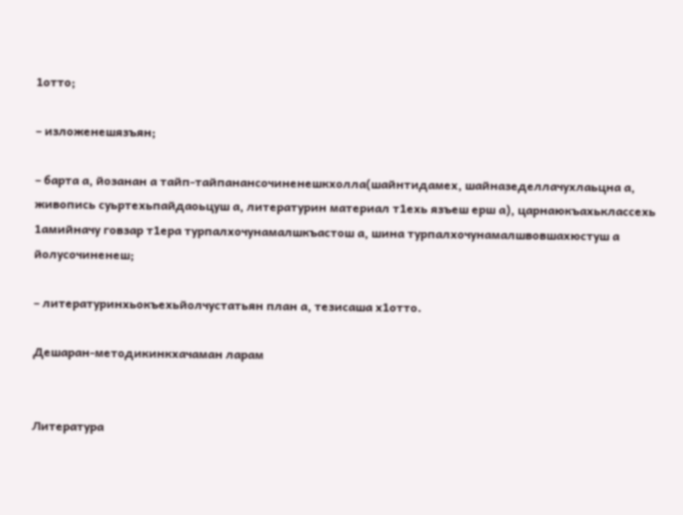1отто;

– изложенешязъян;

– барта а, йозанан а тайп-тайпанансочиненешкхолла(шайнтидамех, шайназеделлачухлаьцна а, живопись суьртехьпайдаоьцуш а, литературин материал т1ехь язъеш ерш а), царнаюкъахьклассехь 1амийначу говзар т1ера турпалхочунамалшкъастош а, шина турпалхочунамалшвовшахюстуш а йолусочиненеш;

– литературинхьокъехьйолчустатьян план а, тезисашa х1отто.

Дешаран-методикинкхачаман ларам


Литература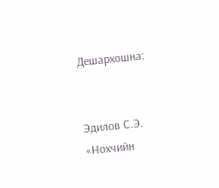Дешархошна:


Эдилов С.Э. «Нохчийн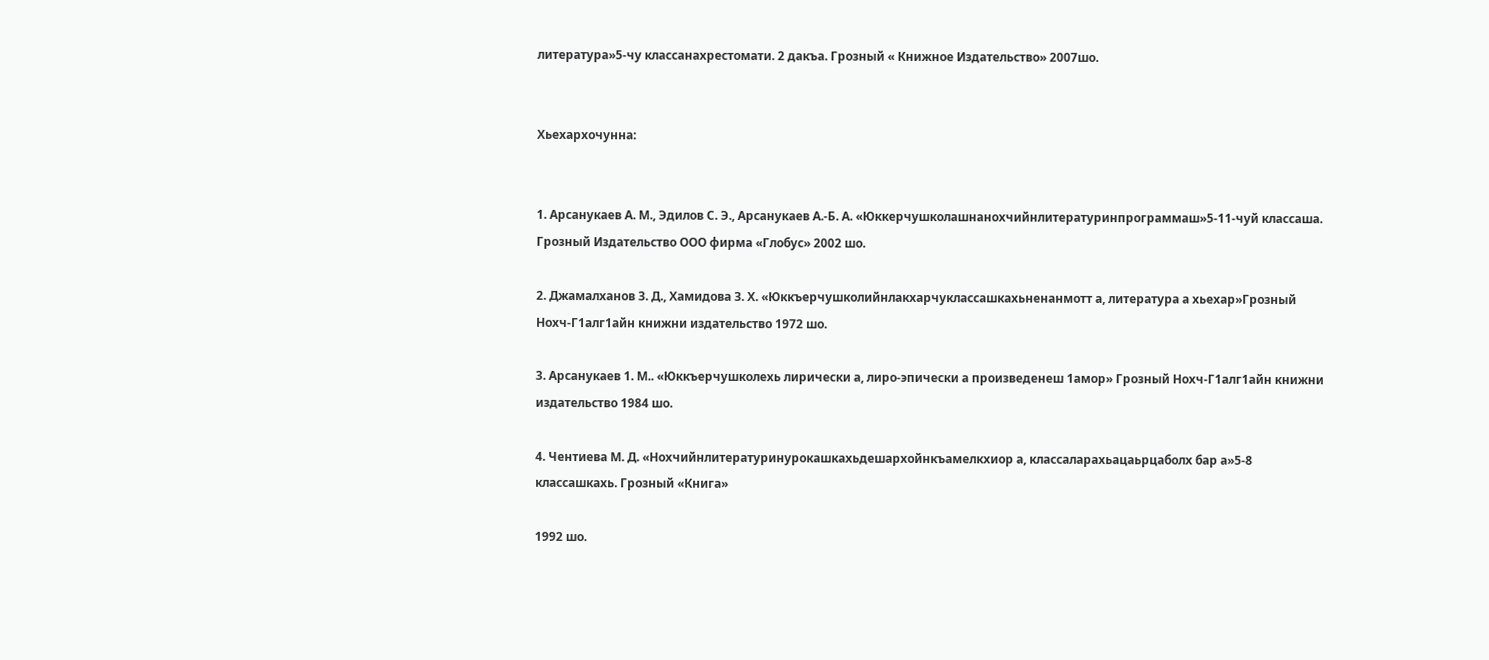литература»5-чу классанахрестомати. 2 дакъа. Грозный « Книжное Издательство» 2007шо.


Хьехархочунна:


1. Арсанукаев А. М., Эдилов С. Э., Арсанукаев А.-Б. А. «Юккерчушколашнанохчийнлитературинпрограммаш»5-11-чуй классаша. Грозный Издательство ООО фирма «Глобус» 2002 шо.

2. Джамалханов З. Д., Хамидова З. Х. «Юккъерчушколийнлакхарчуклассашкахьненанмотт а, литература а хьехар»Грозный Нохч-Г1алг1айн книжни издательство 1972 шо.

3. Арсанукаев 1. М.. «Юккъерчушколехь лирически а, лиро-эпически а произведенеш 1амор» Грозный Нохч-Г1алг1айн книжни издательство 1984 шо.

4. Чентиева М. Д. «Нохчийнлитературинурокашкахьдешархойнкъамелкхиор а, классаларахьацаьрцаболх бар а»5-8 классашкахь. Грозный «Книга»

1992 шо.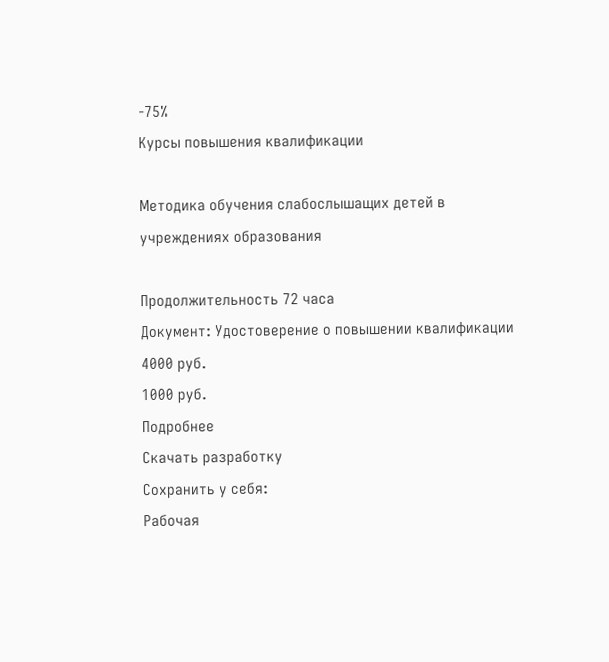-75%
Курсы повышения квалификации

Методика обучения слабослышащих детей в учреждениях образования

Продолжительность 72 часа
Документ: Удостоверение о повышении квалификации
4000 руб.
1000 руб.
Подробнее
Скачать разработку
Сохранить у себя:
Рабочая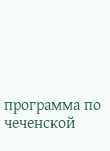программа по чеченской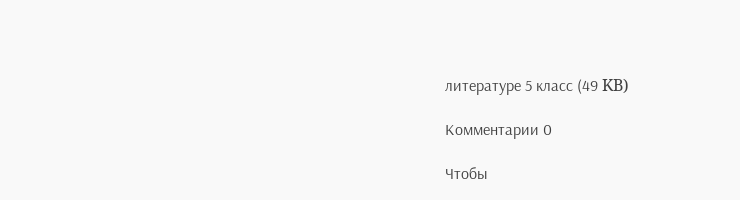литературе 5 класс (49 KB)

Комментарии 0

Чтобы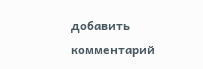добавить комментарий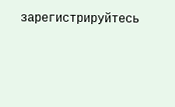зарегистрируйтесь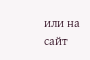или на сайт